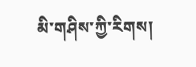མི་གཤིས་ཀྱི་རིགས།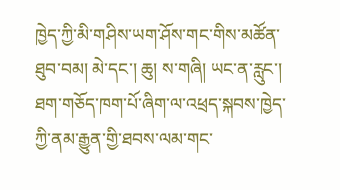ཁྱེད་ཀྱི་མི་གཤིས་ཡག་ཤོས་གང་གིས་མཚོན་ཐུབ་བམ། མེ་དང་། ཆུ། ས་གཞི། ཡང་ན་རླུང་།
ཐག་གཅོད་ཁག་པོ་ཞིག་ལ་འཕྲད་སྐབས་ཁྱེད་ཀྱི་ནམ་རྒྱུན་གྱི་ཐབས་ལམ་གང་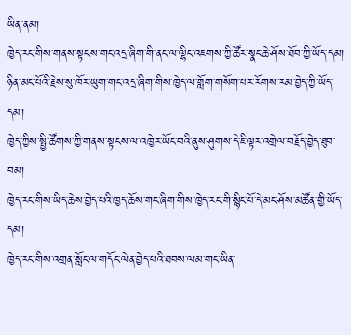ཡིན་ནམ།
ཁྱེད་རང་གིས་གནས་སྟངས་གང་འདྲ་ཞིག་གི་ནང་ལ་ལྷིང་འཇགས་ཀྱི་ཚོར་སྣང་ཆེ་ཤོས་ཐོབ་ཀྱི་ཡོད་དམ།
ཉིན་མང་པོའི་རྗེས་སུ་ཁོར་ཡུག་གང་འདྲ་ཞིག་གིས་ཁྱེད་ལ་གློག་གསོག་པར་རོགས་རམ་བྱེད་ཀྱི་ཡོད་དམ།
ཁྱེད་ཀྱིས་སྤྱི་ཚོགས་ཀྱི་གནས་སྟངས་ལ་འཁྱེར་ཡོང་བའི་ནུས་ཤུགས་དེ་ཇི་ལྟར་འགྲེལ་བརྗོད་བྱེད་ཐུབ་བམ།
ཁྱེད་རང་གིས་ཡིད་ཆེས་བྱེད་པའི་ཁྱད་ཆོས་གང་ཞིག་གིས་ཁྱེད་རང་གི་སྙིང་པོ་དེ་མང་ཤོས་མཚོན་གྱི་ཡོད་དམ།
ཁྱེད་རང་གིས་འགྲན་སློང་ལ་གདོང་ལེན་བྱེད་པའི་ཐབས་ལམ་གང་ཡིན་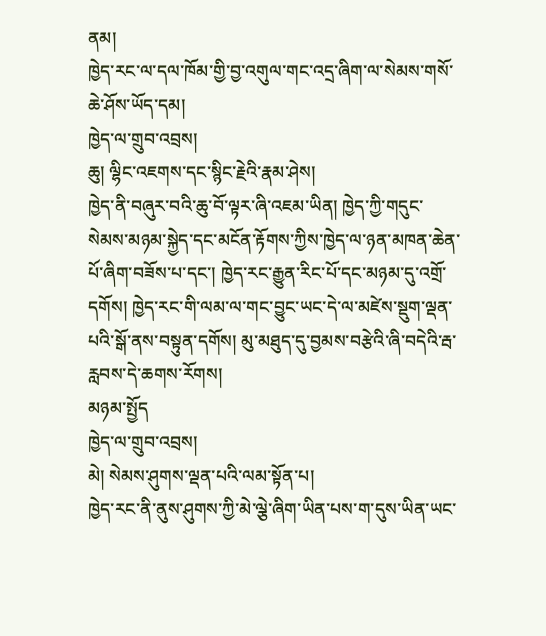ནམ།
ཁྱེད་རང་ལ་དལ་ཁོམ་གྱི་བྱ་འགུལ་གང་འདྲ་ཞིག་ལ་སེམས་གསོ་ཆེ་ཤོས་ཡོད་དམ།
ཁྱེད་ལ་གྲུབ་འབྲས།
ཆུ། ལྷིང་འཇགས་དང་སྙིང་རྗེའི་རྣམ་ཤེས།
ཁྱེད་ནི་བཞུར་བའི་ཆུ་བོ་ལྟར་ཞི་འཇམ་ཡིན། ཁྱེད་ཀྱི་གདུང་སེམས་མཉམ་སྐྱེད་དང་མངོན་རྟོགས་ཀྱིས་ཁྱེད་ལ་ཉན་མཁན་ཆེན་པོ་ཞིག་བཟོས་པ་དང་། ཁྱེད་རང་རྒྱུན་རིང་པོ་དང་མཉམ་དུ་འགྲོ་དགོས། ཁྱེད་རང་གི་ལམ་ལ་གང་བྱུང་ཡང་དེ་ལ་མཛེས་སྡུག་ལྡན་པའི་སྒོ་ནས་བསྟུན་དགོས། མུ་མཐུད་དུ་བྱམས་བརྩེའི་ཞི་བདེའི་རྦ་རླབས་དེ་ཆགས་རོགས།
མཉམ་སྤྱོད
ཁྱེད་ལ་གྲུབ་འབྲས།
མེ། སེམས་ཤུགས་ལྡན་པའི་ལམ་སྟོན་པ།
ཁྱེད་རང་ནི་ནུས་ཤུགས་ཀྱི་མེ་ལྕེ་ཞིག་ཡིན་པས་ག་དུས་ཡིན་ཡང་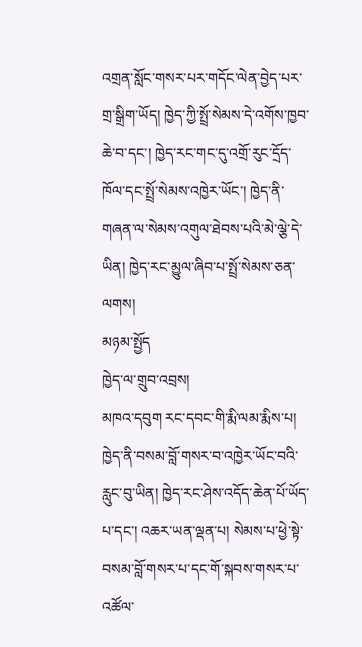འགྲན་སློང་གསར་པར་གདོང་ལེན་བྱེད་པར་གྲ་སྒྲིག་ཡོད། ཁྱེད་ཀྱི་སྤྲོ་སེམས་དེ་འགོས་ཁྱབ་ཆེ་བ་དང་། ཁྱེད་རང་གང་དུ་འགྲོ་རུང་དྲོད་ཁོལ་དང་སྤྲོ་སེམས་འཁྱེར་ཡོང་། ཁྱེད་ནི་གཞན་ལ་སེམས་འགུལ་ཐེབས་པའི་མེ་ལྕེ་དེ་ཡིན། ཁྱེད་རང་མྱུལ་ཞིབ་པ་སྤྲོ་སེམས་ཅན་ལགས།
མཉམ་སྤྱོད
ཁྱེད་ལ་གྲུབ་འབྲས།
མཁའ་དབུག རང་དབང་གི་རྨི་ལམ་རྨིས་པ།
ཁྱེད་ནི་བསམ་བློ་གསར་བ་འཁྱེར་ཡོང་བའི་རླུང་བུ་ཡིན། ཁྱེད་རང་ཤེས་འདོད་ཆེན་པོ་ཡོད་པ་དང་། འཆར་ཡན་ལྡན་པ། སེམས་པ་ཕྱེ་སྟེ་བསམ་བློ་གསར་པ་དང་གོ་སྐབས་གསར་པ་འཚོལ་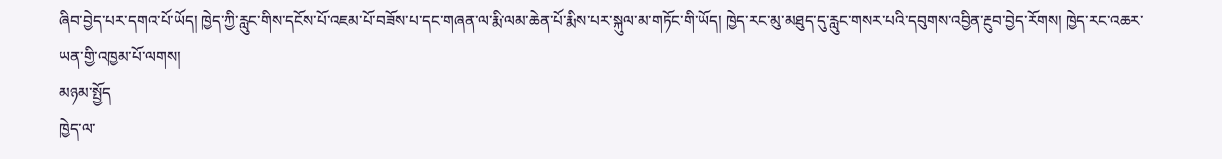ཞིབ་བྱེད་པར་དགའ་པོ་ཡོད། ཁྱེད་ཀྱི་རླུང་གིས་དངོས་པོ་འཇམ་པོ་བཟོས་པ་དང་གཞན་ལ་རྨི་ལམ་ཆེན་པོ་རྨིས་པར་སྐུལ་མ་གཏོང་གི་ཡོད། ཁྱེད་རང་མུ་མཐུད་དུ་རླུང་གསར་པའི་དབུགས་འབྱིན་རྔུབ་བྱེད་རོགས། ཁྱེད་རང་འཆར་ཡན་གྱི་འཁྱམ་པོ་ལགས།
མཉམ་སྤྱོད
ཁྱེད་ལ་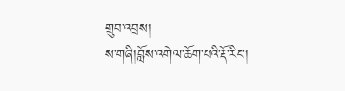གྲུབ་འབྲས།
ས་གཞི།བློས་འགེལ་ཆོག་པའི་རྡོ་རིང་།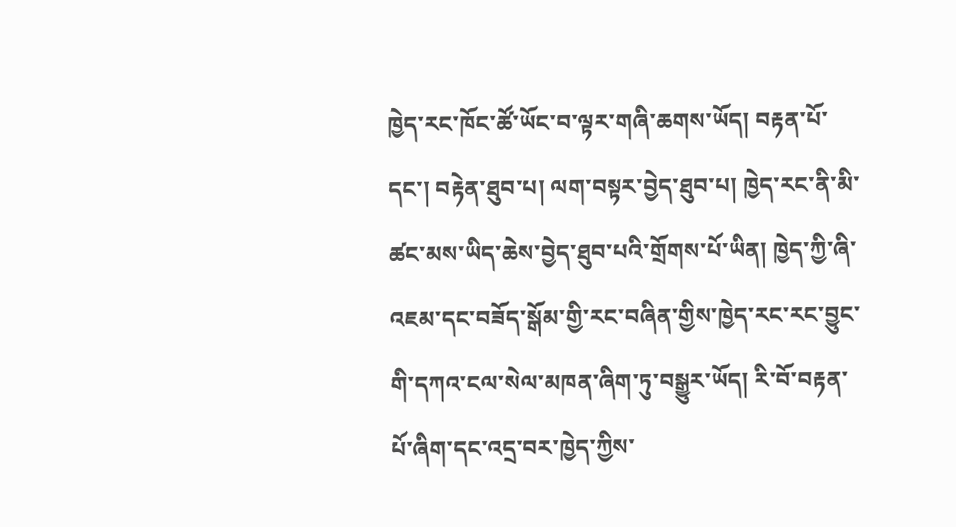ཁྱེད་རང་ཁོང་ཚོ་ཡོང་བ་ལྟར་གཞི་ཆགས་ཡོད། བརྟན་པོ་དང་། བརྟེན་ཐུབ་པ། ལག་བསྟར་བྱེད་ཐུབ་པ། ཁྱེད་རང་ནི་མི་ཚང་མས་ཡིད་ཆེས་བྱེད་ཐུབ་པའི་གྲོགས་པོ་ཡིན། ཁྱེད་ཀྱི་ཞི་འཇམ་དང་བཟོད་སྒོམ་གྱི་རང་བཞིན་གྱིས་ཁྱེད་རང་རང་བྱུང་གི་དཀའ་ངལ་སེལ་མཁན་ཞིག་ཏུ་བསྒྱུར་ཡོད། རི་བོ་བརྟན་པོ་ཞིག་དང་འདྲ་བར་ཁྱེད་ཀྱིས་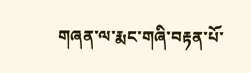གཞན་ལ་རྨང་གཞི་བརྟན་པོ་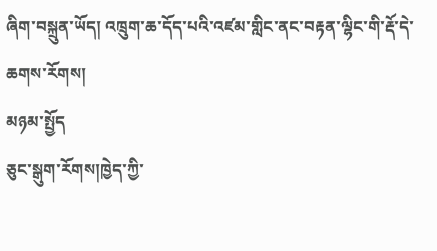ཞིག་བསྐྲུན་ཡོད། འཁྲུག་ཆ་དོད་པའི་འཛམ་གླིང་ནང་བརྟན་ལྷིང་གི་རྡོ་དེ་ཆགས་རོགས།
མཉམ་སྤྱོད
ཅུང་སྒུག་རོགས།ཁྱེད་ཀྱི་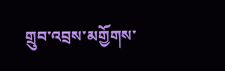གྲུབ་འབྲས་མགྱོགས་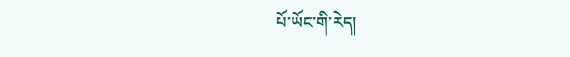པོ་ཡོང་གི་རེད།